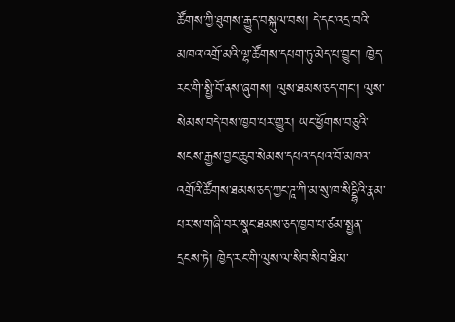ཚོགས་ཀྱི་ཐུགས་རྒྱུད་བསྐུལ་བས། དེ་དང་འདྲ་བའི་མཁའ་འགྲོ་མའི་ལྷ་ཚོགས་དཔག་ཏུ་མེད་པ་བྱུང་། ཁྱེད་རང་གི་སྤྱི་བོ་ནས་ཞུགས། ལུས་ཐམས་ཅད་གང་། ལུས་སེམས་བདེ་བས་ཁྱབ་པར་གྱུར། ཡང་ཕྱོགས་བཅུའི་སངས་རྒྱས་བྱང་ཆུབ་སེམས་དཔའ་དཔའ་བོ་མཁའ་འགྲོའི་ཚོགས་ཐམས་ཅད་ཀྱང་ཌཱ་ཀི་མ་སུ་ཁ་སིདྡྷིའི་རྣམ་པར་ས་གཞི་བར་སྣང་ཐམས་ཅད་ཁྱབ་པ་ཙམ་སྤྱན་དྲངས་ཏེ། ཁྱེད་རང་གི་ལུས་ལ་སིབ་སིབ་ཐིམ་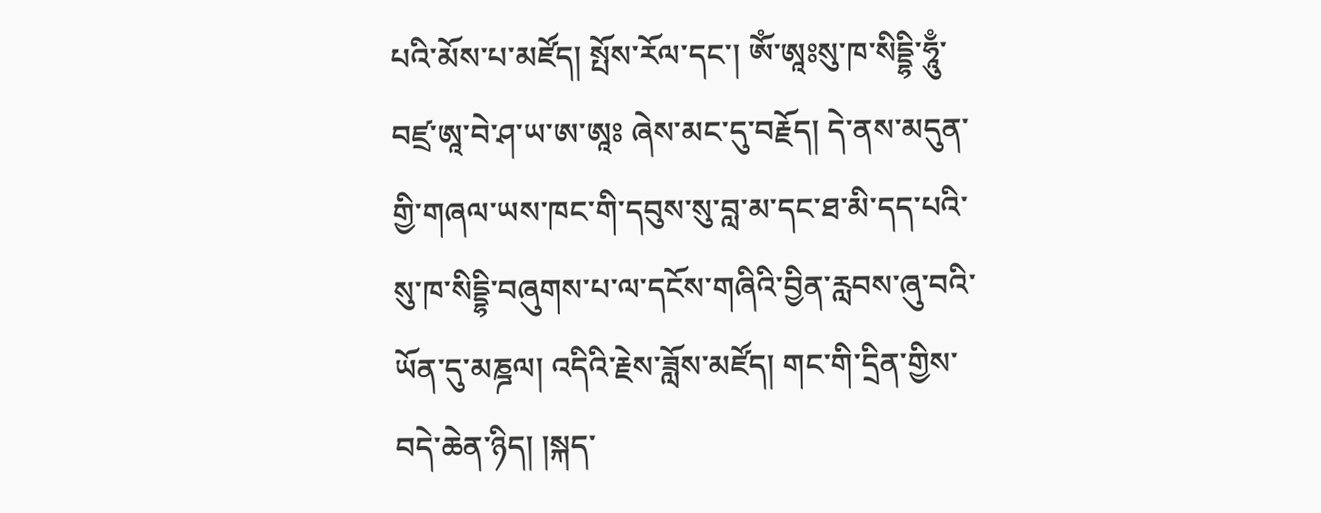པའི་མོས་པ་མཛོད། སྤོས་རོལ་དང་། ༀ་ཨཱཿསུ་ཁ་སིདྡྷི་ཧཱུྃ་བཛྲ་ཨཱ་བེ་ཤ་ཡ་ཨ་ཨཱཿ ཞེས་མང་དུ་བརྗོད། དེ་ནས་མདུན་གྱི་གཞལ་ཡས་ཁང་གི་དབུས་སུ་བླ་མ་དང་ཐ་མི་དད་པའི་སུ་ཁ་སིདྡྷི་བཞུགས་པ་ལ་དངོས་གཞིའི་བྱིན་རླབས་ཞུ་བའི་ཡོན་དུ་མཎྜལ། འདིའི་རྗེས་ཟློས་མཛོད། གང་གི་དྲིན་གྱིས་བདེ་ཆེན་ཉིད། །སྐད་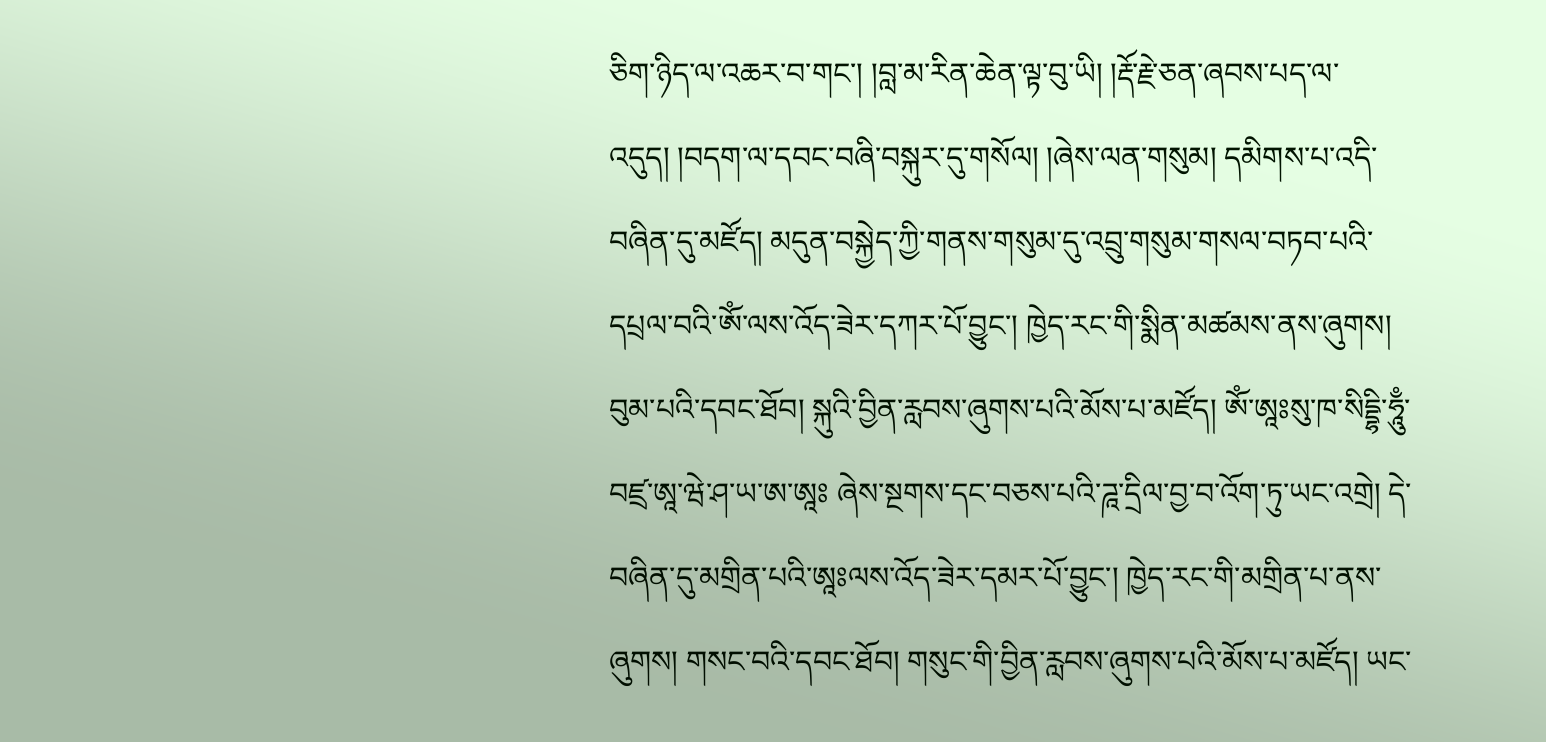ཅིག་ཉིད་ལ་འཆར་བ་གང་། །བླ་མ་རིན་ཆེན་ལྟ་བུ་ཡི། །རྡོ་རྗེ་ཅན་ཞབས་པད་ལ་འདུད། །བདག་ལ་དབང་བཞི་བསྐུར་དུ་གསོལ། །ཞེས་ལན་གསུམ། དམིགས་པ་འདི་བཞིན་དུ་མཛོད། མདུན་བསྐྱེད་ཀྱི་གནས་གསུམ་དུ་འབྲུ་གསུམ་གསལ་བཏབ་པའི་དཔྲལ་བའི་ༀ་ལས་འོད་ཟེར་དཀར་པོ་བྱུང་། ཁྱེད་རང་གི་སྨིན་མཚམས་ནས་ཞུགས། བུམ་པའི་དབང་ཐོབ། སྐུའི་བྱིན་རླབས་ཞུགས་པའི་མོས་པ་མཛོད། ༀ་ཨཱཿསུ་ཁ་སིདྡྷི་ཧཱུྃ་བཛྲ་ཨཱ་ཝེ་ཤ་ཡ་ཨ་ཨཱཿ ཞེས་སྔགས་དང་བཅས་པའི་ཌཱ་དྲིལ་བྱ་བ་འོག་ཏུ་ཡང་འགྲེ། དེ་བཞིན་དུ་མགྲིན་པའི་ཨཱཿལས་འོད་ཟེར་དམར་པོ་བྱུང་། ཁྱེད་རང་གི་མགྲིན་པ་ནས་ཞུགས། གསང་བའི་དབང་ཐོབ། གསུང་གི་བྱིན་རླབས་ཞུགས་པའི་མོས་པ་མཛོད། ཡང་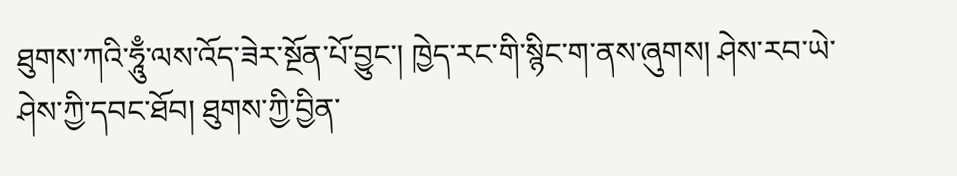ཐུགས་ཀའི་ཧཱུྃ་ལས་འོད་ཟེར་སྔོན་པོ་བྱུང་། ཁྱེད་རང་གི་སྙིང་ག་ནས་ཞུགས། ཤེས་རབ་ཡེ་ཤེས་ཀྱི་དབང་ཐོབ། ཐུགས་ཀྱི་བྱིན་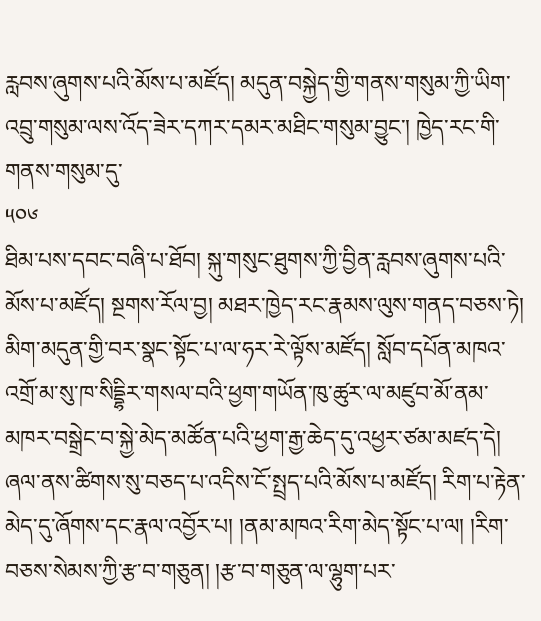རླབས་ཞུགས་པའི་མོས་པ་མཛོད། མདུན་བསྐྱེད་གྱི་གནས་གསུམ་ཀྱི་ཡིག་འབྲུ་གསུམ་ལས་འོད་ཟེར་དཀར་དམར་མཐིང་གསུམ་བྱུང་། ཁྱེད་རང་གི་གནས་གསུམ་དུ་
༥༠༦
ཐིམ་པས་དབང་བཞི་པ་ཐོབ། སྐུ་གསུང་ཐུགས་ཀྱི་བྱིན་རླབས་ཞུགས་པའི་མོས་པ་མཛོད། སྔགས་རོལ་བྱ། མཐར་ཁྱེད་རང་རྣམས་ལུས་གནད་བཅས་ཏེ། མིག་མདུན་གྱི་བར་སྣང་སྟོང་པ་ལ་ཧར་རེ་ལྟོས་མཛོད། སློབ་དཔོན་མཁའ་འགྲོ་མ་སུ་ཁ་སིདྡྷིར་གསལ་བའི་ཕྱག་གཡོན་ཁུ་ཚུར་ལ་མཛུབ་མོ་ནམ་མཁར་བསྒྲེང་བ་སྐྱེ་མེད་མཚོན་པའི་ཕྱག་རྒྱ་ཆེད་དུ་འཕྱར་ཙམ་མཛད་དེ། ཞལ་ནས་ཚིགས་སུ་བཅད་པ་འདིས་ངོ་སྤྲད་པའི་མོས་པ་མཛོད། རིག་པ་རྟེན་མེད་དུ་ཞོགས་དང་རྣལ་འབྱོར་པ། །ནམ་མཁའ་རིག་མེད་སྟོང་པ་ལ། །རིག་བཅས་སེམས་ཀྱི་རྩ་བ་གཅུན། །རྩ་བ་གཅུན་ལ་ལྷུག་པར་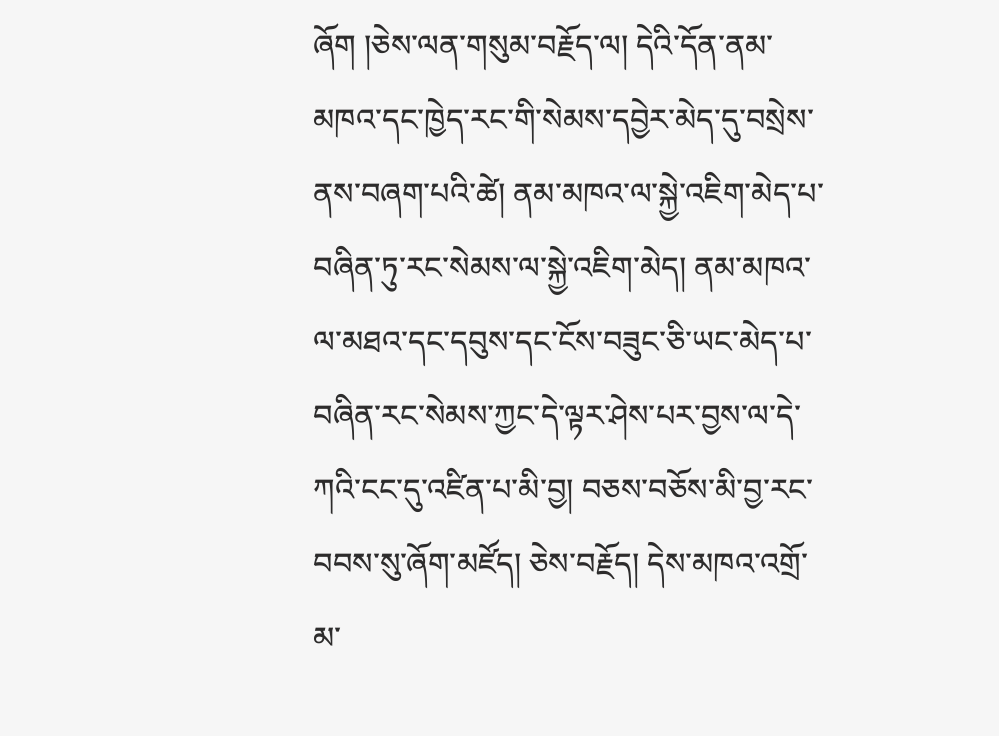ཞོག །ཅེས་ལན་གསུམ་བརྗོད་ལ། དེའི་དོན་ནམ་མཁའ་དང་ཁྱེད་རང་གི་སེམས་དབྱེར་མེད་དུ་བསྲེས་ནས་བཞག་པའི་ཚེ། ནམ་མཁའ་ལ་སྐྱེ་འཇིག་མེད་པ་བཞིན་ཏུ་རང་སེམས་ལ་སྐྱེ་འཇིག་མེད། ནམ་མཁའ་ལ་མཐའ་དང་དབུས་དང་ངོས་བཟུང་ཅི་ཡང་མེད་པ་བཞིན་རང་སེམས་ཀྱང་དེ་ལྟར་ཤེས་པར་བྱས་ལ་དེ་ཀའི་ངང་དུ་འཛིན་པ་མི་བྱ། བཅས་བཅོས་མི་བྱ་རང་བབས་སུ་ཞོག་མཛོད། ཅེས་བརྗོད། དེས་མཁའ་འགྲོ་མ་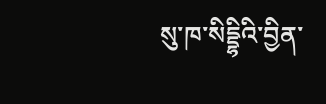སུ་ཁ་སིདྡྷིའི་བྱིན་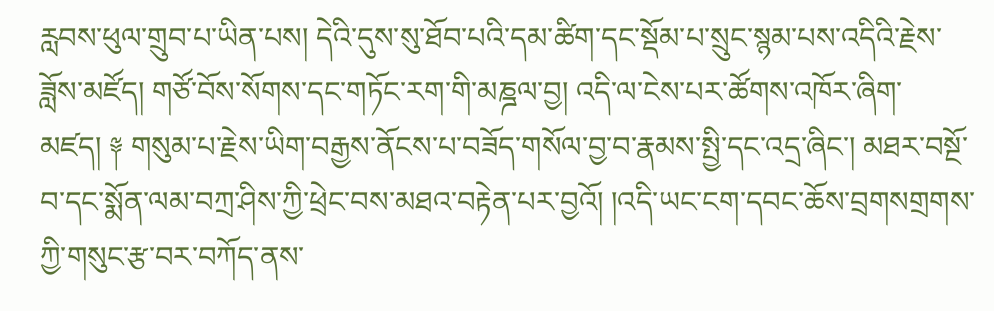རླབས་ཕུལ་གྲུབ་པ་ཡིན་པས། དེའི་དུས་སུ་ཐོབ་པའི་དམ་ཚིག་དང་སྡོམ་པ་སྲུང་སྙམ་པས་འདིའི་རྗེས་ཟློས་མཛོད། གཙོ་བོས་སོགས་དང་གཏོང་རག་གི་མཎྜལ་བྱ། འདི་ལ་ངེས་པར་ཚོགས་འཁོར་ཞིག་མཛད། ༈ གསུམ་པ་རྗེས་ཡིག་བརྒྱས་ནོངས་པ་བཟོད་གསོལ་བྱ་བ་རྣམས་སྤྱི་དང་འདྲ་ཞིང་། མཐར་བསྔོ་བ་དང་སྨོན་ལམ་བཀྲ་ཤིས་ཀྱི་ཕྲེང་བས་མཐའ་བརྟེན་པར་བྱའོ། །འདི་ཡང་ངག་དབང་ཆོས་བྲགསགྲགས་ཀྱི་གསུང་རྩ་བར་བཀོད་ནས་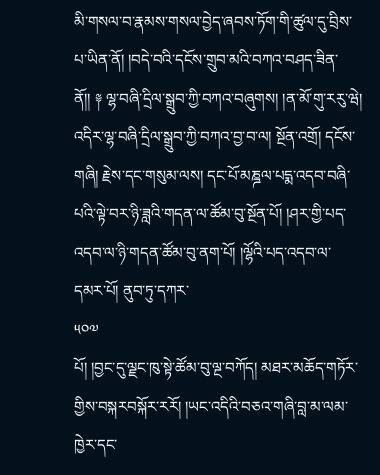མི་གསལ་བ་རྣམས་གསལ་བྱེད་ཞབས་ཏོག་གི་ཚུལ་དུ་བྲིས་པ་ཡིན་ནོ། །བདེ་བའི་དངོས་གྲུབ་མའི་བཀའ་བཤད་ཟིན་ནོ།། ༈ ལྷ་བཞི་དྲིལ་སྒྲུབ་ཀྱི་བཀའ་བཞུགས། །ན་མོ་གུ་རརུ་ཝེ། འདིར་ལྷ་བཞི་དྲིལ་སྒྲུབ་ཀྱི་བཀའ་བྱ་བ་ལ། སྔོན་འགྲོ། དངོས་གཞི། རྗེས་དང་གསུམ་ལས། དང་པོ་མཎྜལ་པདྨ་འདབ་བཞི་པའི་ལྟེ་བར་ཉི་ཟླའི་གདན་ལ་ཚོམ་བུ་སྔོན་པོ། །ཤར་གྱི་པད་འདབ་ལ་ཉི་གདན་ཚོམ་བུ་ནག་པོ། །ལྷོའི་པད་འདབ་ལ་དམར་པོ། ནུབ་ཏུ་དཀར་
༥༠༧
པོ། །བྱང་དུ་ལྗང་ཁུ་སྟེ་ཚོམ་བུ་ལྔ་བཀོད། མཐར་མཆོད་གཏོར་གྱིས་བསྐརབསྐོར་རརོ། །ཡང་འདིའི་བཅའ་གཞི་བླ་མ་ལམ་ཁྱེར་དང་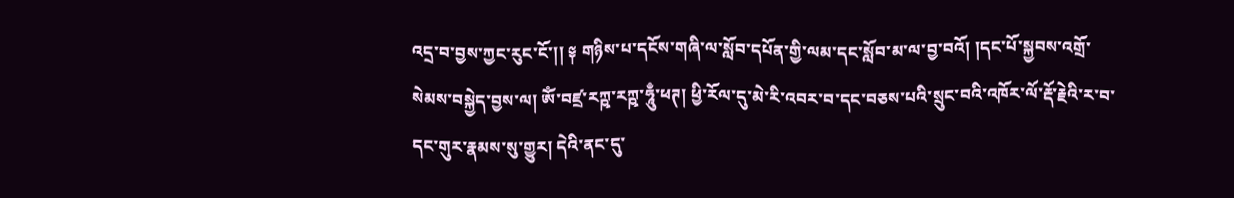འདྲ་བ་བྱས་ཀྱང་རུང་ངོ་།། ༈ གཉིས་པ་དངོས་གཞི་ལ་སློབ་དཔོན་གྱི་ལམ་དང་སློབ་མ་ལ་བྱ་བའོ། །དང་པོ་སྐྱབས་འགྲོ་སེམས་བསྐྱེད་བྱས་ལ། ༀ་བཛྲ་རཀྵ་རཀྵ་ཧཱུྃ་ཕཊ། ཕྱི་རོལ་དུ་མེ་རི་འབར་བ་དང་བཅས་པའི་སྲུང་བའི་འཁོར་ལོ་རྡོ་རྗེའི་ར་བ་དང་གུར་རྣམས་སུ་གྱུར། དེའི་ནང་དུ་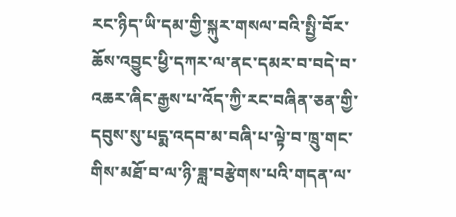རང་ཉིད་ཡི་དམ་གྱི་སྐུར་གསལ་བའི་སྤྱི་བོར་ཆོས་འབྱུང་ཕྱི་དཀར་ལ་ནང་དམར་བ་བདེ་བ་འཆར་ཞིང་རྒྱས་པ་འོད་ཀྱི་རང་བཞིན་ཅན་གྱི་དབུས་སུ་པདྨ་འདབ་མ་བཞི་པ་ལྟེ་བ་ཁྲུ་གང་གིས་མཐོ་བ་ལ་ཉི་ཟླ་བརྩེགས་པའི་གདན་ལ་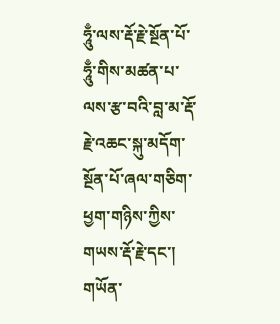ཧཱུྃ་ལས་རྡོ་རྗེ་སྔོན་པོ་ཧཱུྃ་གིས་མཚན་པ་ལས་རྩ་བའི་བླ་མ་རྡོ་རྗེ་འཆང་སྐུ་མདོག་སྔོན་པོ་ཞལ་གཅིག་ཕྱག་གཉིས་ཀྱིས་གཡས་རྡོ་རྗེ་དང་། གཡོན་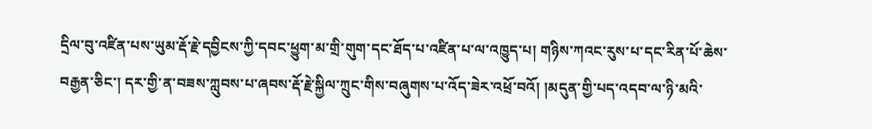དྲིལ་བུ་འཛིན་པས་ཡུམ་རྡོ་རྗེ་དབྱིངས་ཀྱི་དབང་ཕྱུག་མ་གྲི་གུག་དང་ཐོད་པ་འཛིན་པ་ལ་འཁྱུད་པ། གཉིས་ཀའང་རུས་པ་དང་རིན་པོ་ཆེས་བརྒྱན་ཅིང་། དར་གྱི་ན་བཟས་ཀླུབས་པ་ཞབས་རྡོ་རྗེ་སྐྱིལ་ཀྲུང་གིས་བཞུགས་པ་འོད་ཟེར་འཕྲོ་བའོ། །མདུན་གྱི་པད་འདབ་ལ་ཉི་མའི་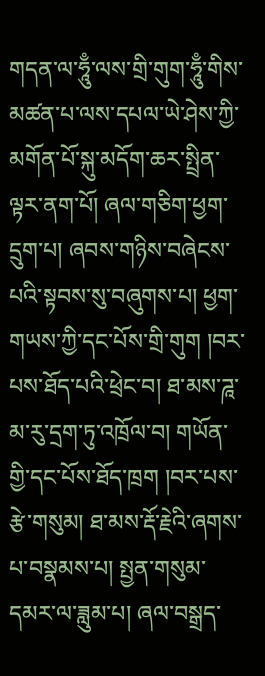གདན་ལ་ཧཱུྃ་ལས་གྲི་གུག་ཧཱུྃ་གིས་མཚན་པ་ལས་དཔལ་ཡེ་ཤེས་ཀྱི་མགོན་པོ་སྐུ་མདོག་ཆར་སྤྲིན་ལྟར་ནག་པོ། ཞལ་གཅིག་ཕྱག་དྲུག་པ། ཞབས་གཉིས་བཞེངས་པའི་སྟབས་སུ་བཞུགས་པ། ཕྱག་གཡས་ཀྱི་དང་པོས་གྲི་གུག །བར་པས་ཐོད་པའི་ཕྲེང་བ། ཐ་མས་ཌཱ་མ་རུ་དྲག་ཏུ་འཁྲོལ་བ། གཡོན་གྱི་དང་པོས་ཐོད་ཁྲག །བར་པས་རྩེ་གསུམ། ཐ་མས་རྡོ་རྗེའི་ཞགས་པ་བསྣམས་པ། སྤྱན་གསུམ་དམར་ལ་ཟླུམ་པ། ཞལ་བསྒྲད་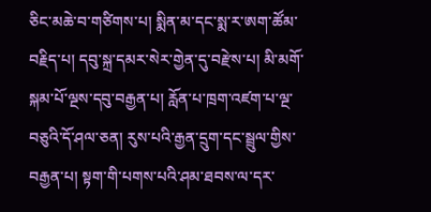ཅིང་མཆེ་བ་གཙིགས་པ། སྨིན་མ་དང་སྨ་ར་ཨག་ཚོམ་བརྗིད་པ། དབུ་སྐྲ་དམར་སེར་གྱེན་དུ་བརྫེས་པ། མི་མགོ་སྐམ་པོ་ལྔས་དབུ་བརྒྱན་པ། རློན་པ་ཁྲག་འཛག་པ་ལྔ་བཅུའི་དོ་ཤལ་ཅན། རུས་པའི་རྒྱན་དྲུག་དང་སྦྲུལ་གྱིས་བརྒྱན་པ། སྟག་གི་པགས་པའི་ཤམ་ཐབས་ལ་དར་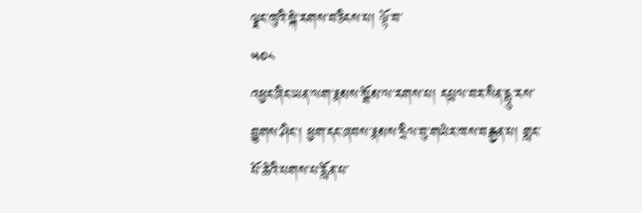ལྗང་ཁུའི་སྐེ་རགས་བཅིངས་པ། ལྟོ་བ་
༥༠༨
འཕྱང་ཞིང་ཡན་ལག་རྣམས་སྦོམ་ལ་རགས་པ། དཔྲལ་བར་སིན་དྷཱུ་རས་བྱུགས་ཤིང་། ཕྱག་དང་ཞབས་རྣམས་དྲིལ་བུ་གཡེར་ཁས་བརྒྱན་པ། གླང་པོ་ཆེའི་པགས་པ་རློན་པ་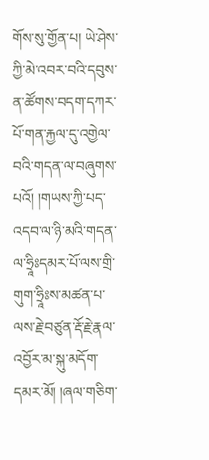གོས་སུ་གྱོན་པ། ཡེ་ཤེས་ཀྱི་མེ་འབར་བའི་དབུས་ན་ཚོགས་བདག་དཀར་པོ་གན་རྐྱལ་དུ་འགྱེལ་བའི་གདན་ལ་བཞུགས་པའོ། །གཡས་ཀྱི་པད་འདབ་ལ་ཉི་མའི་གདན་ལ་ཧྲཱིཿདམར་པོ་ལས་གྲི་གུག་ཧྲཱིཿས་མཚན་པ་ལས་རྗེ་བཙུན་རྡོ་རྗེ་རྣལ་འབྱོར་མ་སྐུ་མདོག་དམར་མོ། །ཞལ་གཅིག་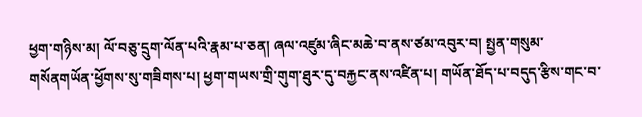ཕྱག་གཉིས་མ། ལོ་བཅུ་དྲུག་ལོན་པའི་རྣམ་པ་ཅན། ཞལ་འཛུམ་ཞིང་མཆེ་བ་ནས་ཙམ་འབུར་བ། སྤྱན་གསུམ་གསོནགཡོན་ཕྱོགས་སུ་གཟིགས་པ། ཕྱག་གཡས་གྲི་གུག་ཐུར་དུ་བརྐྱང་ནས་འཛིན་པ། གཡོན་ཐོད་པ་བདུད་རྩིས་གང་བ་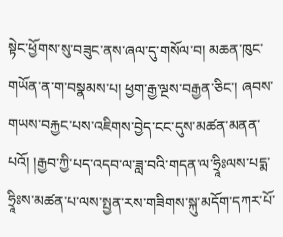སྟེང་ཕྱོགས་སུ་བཟུང་ནས་ཞལ་དུ་གསོལ་བ། མཆན་ཁུང་གཡོན་ན་ག་བསྣམས་པ། ཕྱག་རྒྱ་ལྔས་བརྒྱན་ཅིང་། ཞབས་གཡས་བརྐྱང་པས་འཇིགས་བྱེད་ངང་དུས་མཚན་མནན་པའོ། །རྒྱབ་ཀྱི་པད་འདབ་ལ་ཟླ་བའི་གདན་ལ་ཧྲཱིཿལས་པདྨ་ཧྲཱིཿས་མཚན་པ་ལས་སྤྱན་རས་གཟིགས་སྐུ་མདོག་དཀར་པོ་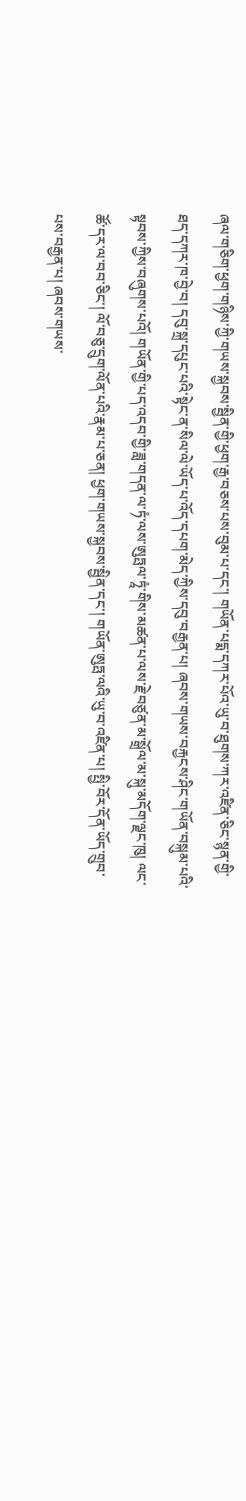ཞལ་གཅིག་ཕྱག་གཉིས་ཀྱི་གཡས་སྐྱབས་སྦྱིན་གྱི་ཕྱག་རྒྱ་བཅས་པས་བུམ་པ་དང་། གཡོན་པདྨ་དཀར་པོའ་ཡུ་བ་ཐུགས་ཀར་འཛིན་ཅིང་སྙན་གྱི་ཐད་དཀར་ཁ་བྱེ་བ། དབུ་སྐྲ་དཔུང་པའི་སྟེང་ན་སིལ་ལེ་ཡོད་པ་འོད་དཔག་མེད་ཀྱིས་དབུ་བརྒྱན་པ། ཞབས་གཡས་བརྐྱངས་ཤིང་གཡོན་བསྐུམ་པའི་སྟབས་ཀྱིས་བཞུགས་པའོ། གཡོན་གྱི་པད་འདབ་གྱི་ཟླ་གདན་ལ་ཏཾ་ལས་ཨུཏྤལ་ཏཱཾ་གིས་མཚན་པ་ལས་རྗེ་བཙུན་མ་སྒྲོལ་མ་སྐུ་མདོག་ལྗང་ཁུ། ལང་ཚོ་དར་ལ་བབ་ཅིང་། ལོ་བཅུ་དྲུག་ལོན་པའི་རྣམ་པ་ཅན། ཕྱག་གཡས་སྐྱབས་སྦྱིན་དང་། གཡོན་ཨུཏྤ་ལའི་ཡུ་བ་འཛིན་པ། སྤྱི་བོར་དོན་ཡོད་གྲུབ་པས་བརྒྱན་པ། ཞབས་གཡས་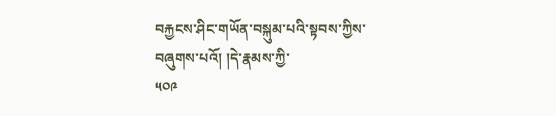བརྐྱངས་ཤིང་གཡོན་བསྐུམ་པའི་སྟབས་ཀྱིས་བཞུགས་པའོ། །དེ་རྣམས་ཀྱི་
༥༠༩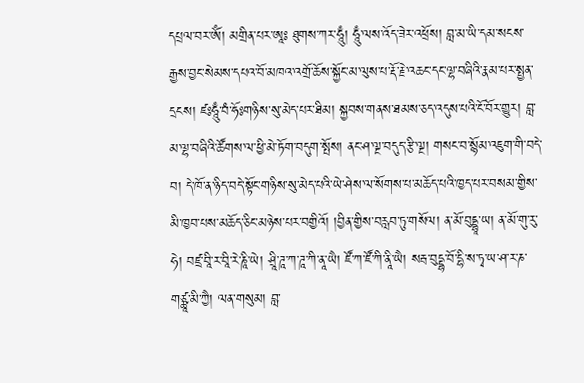དཔྲལ་བར་ༀ། མགྲིན་པར་ཨཱཿ ཐུགས་ཀར་ཧཱུྃ། ཧཱུྃ་ལས་འོད་ཟེར་འཕྲོས། བླ་མ་ཡི་དམ་སངས་རྒྱས་བྱང་སེམས་དཔའ་བོ་མཁའ་འགྲོ་ཆོས་སྐྱོང་མ་ལུས་པ་རྡོ་རྗེ་འཆང་དང་ལྷ་བཞིའི་རྣམ་པར་སྤྱན་དྲངས། ཛཿཧཱུྃ་བཾ་ཧོཿགཉིས་སུ་མེད་པར་ཐིམ། སྐྱབས་གནས་ཐམས་ཅད་འདུས་པའི་ངོ་བོར་གྱུར། བླ་མ་ལྷ་བཞིའི་ཚོགས་ལ་ཕྱི་མེ་ཏོག་བདུག་སྤོས། ནང་ཤ་ལྔ་བདུད་རྩི་ལྔ། གསང་བ་སྙོམ་འཇུག་གི་བདེ་བ། དེ་ཁོ་ན་ཉིད་བདེ་སྟོང་གཉིས་སུ་མེད་པའི་ཡེ་ཤེས་ལ་སོགས་པ་མཆོད་པའི་ཁྱད་པར་བསམ་གྱིས་མི་ཁྱབ་པས་མཆོད་ཅིང་མཉེས་པར་བགྱིའོ། །བྱིན་གྱིས་བརླབ་ཏུ་གསོལ། ན་མོ་བུདྡྷཱ་ཡ། ན་མོ་གུ་རུ་ཧེ། བཛྲ་བཱི་ར་བཱི་རེ་ཎཱི་ཡེ། ཤྲཱི་ཌཱ་ཀ་ཌཱ་ཀི་ནཱ་ཡཻ། ཛོ་ཀ་ཛོ་ཀི་ནཱི་ཡཻ། སརྦ་བུདྡྷ་བོ་དྷི་ས་ཏྭ་ཡ་ཤ་ར་ཎ་གཙྪཱ་མི་ཀྱཻ། ལན་གསུམ། བླ་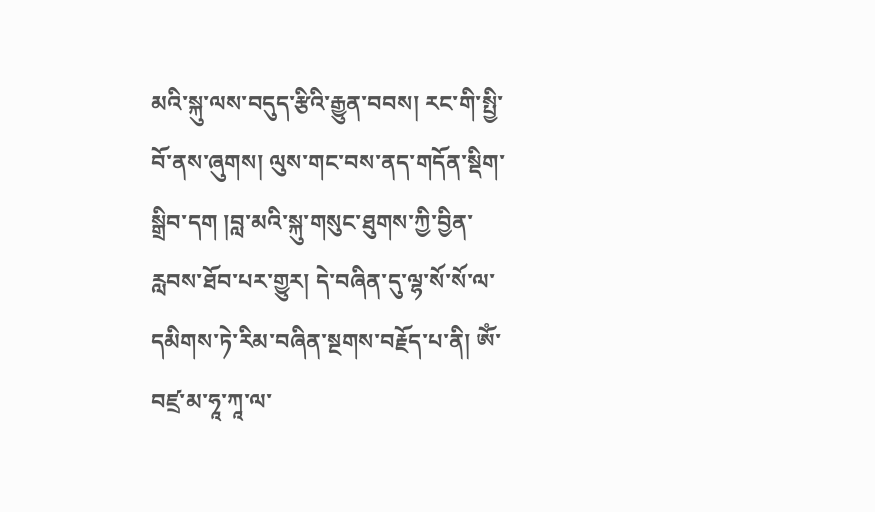མའི་སྐུ་ལས་བདུད་རྩིའི་རྒྱུན་བབས། རང་གི་སྤྱི་བོ་ནས་ཞུགས། ལུས་གང་བས་ནད་གདོན་སྡིག་སྒྲིབ་དག །བླ་མའི་སྐུ་གསུང་ཐུགས་ཀྱི་བྱིན་རླབས་ཐོབ་པར་གྱུར། དེ་བཞིན་དུ་ལྷ་སོ་སོ་ལ་དམིགས་ཏེ་རིམ་བཞིན་སྔགས་བརྗོད་པ་ནི། ༀ་བཛྲ་མ་ཧཱ་ཀཱ་ལ་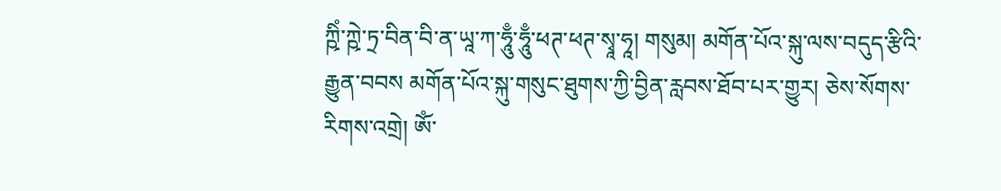ཀྵིཾ་ཀྵེ་ཏྲ་བིན་བི་ན་ཡཱ་ཀ་ཧཱུྃ་ཧཱུྃ་ཕཊ་ཕཊ་སྭཱ་ཧཱ། གསུམ། མགོན་པོའ་སྐུ་ལས་བདུད་རྩིའི་རྒྱུན་བབས མགོན་པོའ་སྐུ་གསུང་ཐུགས་ཀྱི་བྱིན་རླབས་ཐོབ་པར་གྱུར། ཅེས་སོགས་རིགས་འགྲེ། ༀ་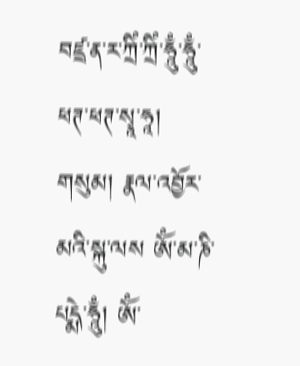བཛྲ་ན་ར་ཀྲིཾ་ཀྲིཾ་ཧཱུྃ་ཧཱུྃ་ཕཊ་ཕཊ་སྭཱ་ཧཱ། གསུམ། རྣལ་འབྱོར་མའི་སྐུ་ལས ༀ་མ་ཎི་པདྨེ་ཧཱུྃ། ༀ་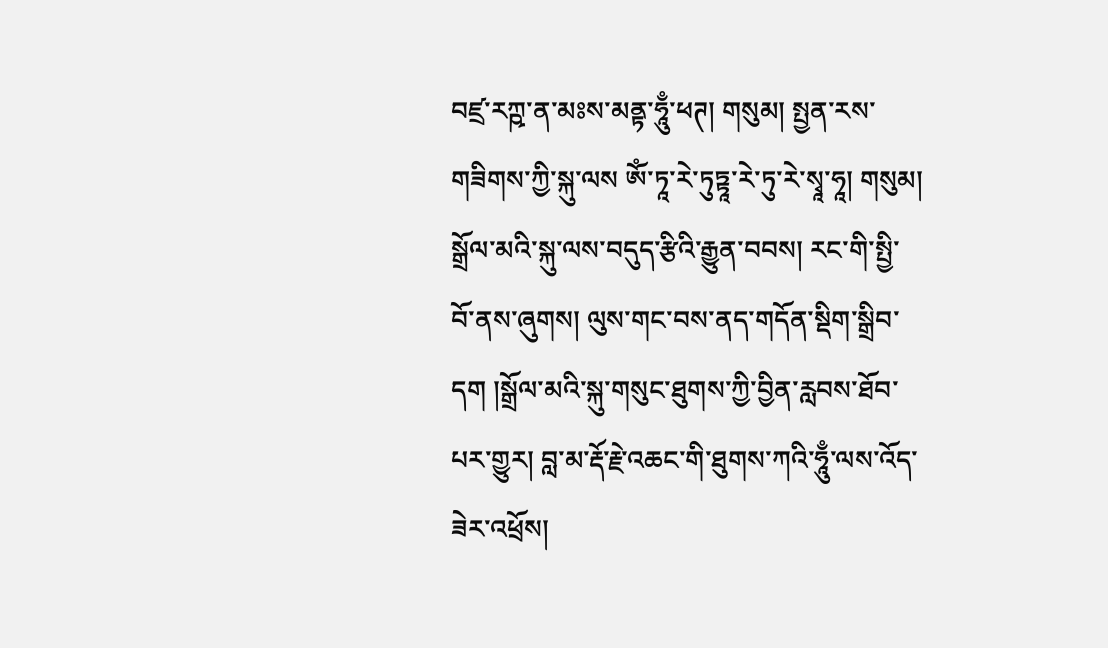བཛྲ་རཀྵ་ན་མཿས་མནྟ་ཧཱུྃ་ཕཊ། གསུམ། སྤྱན་རས་གཟིགས་ཀྱི་སྐུ་ལས ༀ་ཏཱ་རེ་ཏུཏྟཱ་རེ་ཏུ་རེ་སྭཱ་ཧཱ། གསུམ། སྒྲོལ་མའི་སྐུ་ལས་བདུད་རྩིའི་རྒྱུན་བབས། རང་གི་སྤྱི་བོ་ནས་ཞུགས། ལུས་གང་བས་ནད་གདོན་སྡིག་སྒྲིབ་དག །སྒྲོལ་མའི་སྐུ་གསུང་ཐུགས་ཀྱི་བྱིན་རླབས་ཐོབ་པར་གྱུར། བླ་མ་རྡོ་རྗེ་འཆང་གི་ཐུགས་ཀའི་ཧཱུྃ་ལས་འོད་ཟེར་འཕྲོས།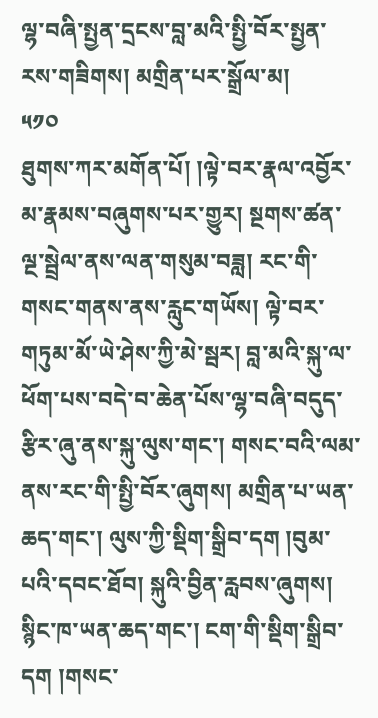ལྷ་བཞི་སྤྱན་དྲངས་བླ་མའི་སྤྱི་བོར་སྤྱན་རས་གཟིགས། མགྲིན་པར་སྒྲོལ་མ།
༥༡༠
ཐུགས་ཀར་མགོན་པོ། །ལྟེ་བར་རྣལ་འབྱོར་མ་རྣམས་བཞུགས་པར་གྱུར། སྔགས་ཚན་ལྔ་སྦྲེལ་ནས་ལན་གསུམ་བཟླ། རང་གི་གསང་གནས་ནས་རླུང་གཡོས། ལྟེ་བར་གཏུམ་མོ་ཡེ་ཤེས་ཀྱི་མེ་སྦར། བླ་མའི་སྐུ་ལ་ཕོག་པས་བདེ་བ་ཆེན་པོས་ལྷ་བཞི་བདུད་རྩིར་ཞུ་ནས་སྐུ་ལུས་གང་། གསང་བའི་ལམ་ནས་རང་གི་སྤྱི་བོར་ཞུགས། མགྲིན་པ་ཡན་ཆད་གང་། ལུས་ཀྱི་སྡིག་སྒྲིབ་དག །བུམ་པའི་དབང་ཐོབ། སྐུའི་བྱིན་རླབས་ཞུགས། སྙིང་ཁ་ཡན་ཆད་གང་། ངག་གི་སྡིག་སྒྲིབ་དག །གསང་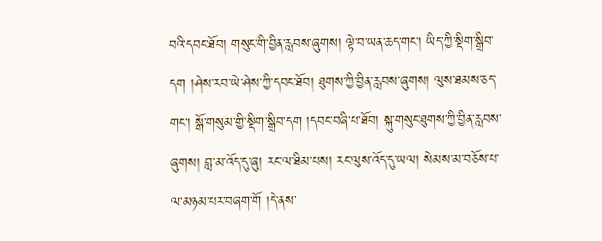བའི་དབང་ཐོབ། གསུང་གི་བྱིན་རླབས་ཞུགས། ལྟེ་བ་ཡན་ཆད་གང་། ཡིད་ཀྱི་སྡིག་སྒྲིབ་དག །ཤེས་རབ་ཡེ་ཤེས་ཀྱི་དབང་ཐོབ། ཐུགས་ཀྱི་བྱིན་རླབས་ཞུགས། ལུས་ཐམས་ཅད་གང་། སྒོ་གསུམ་གྱི་སྡིག་སྒྲིབ་དག །དབང་བཞི་པ་ཐོབ། སྐུ་གསུང་ཐུགས་ཀྱི་བྱིན་རླབས་ཞུགས། བླ་མ་འོད་དུ་ཞུ། རང་ལ་ཐིམ་པས། རང་ལུས་འོད་དུ་ཡལ། སེམས་མ་བཅོས་པ་ལ་མཉམ་པར་བཞག་གོ །དེ་ནས་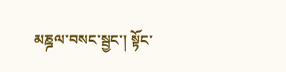མཎྜལ་བསང་སྦྱང་། སྟོང་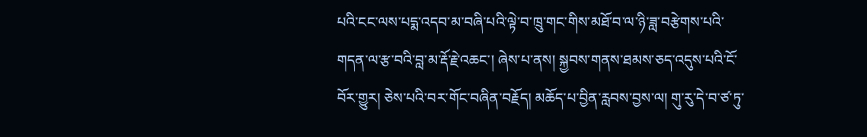པའི་ངང་ལས་པདྨ་འདབ་མ་བཞི་པའི་ལྟེ་བ་ཁྲུ་གང་གིས་མཐོ་བ་ལ་ཉི་ཟླ་བརྩེགས་པའི་གདན་ལ་རྩ་བའི་བླ་མ་རྡོ་རྗེ་འཆང་། ཞེས་པ་ནས། སྐྱབས་གནས་ཐམས་ཅད་འདུས་པའི་ངོ་བོར་གྱུར། ཅེས་པའི་བར་གོང་བཞིན་བརྗོད། མཆོད་པ་བྱིན་རླབས་བྱས་ལ། གུ་རུ་དེ་བ་ཙ་ཏུ་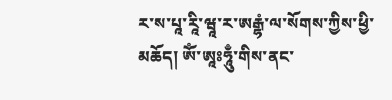ར་ས་པཱ་རཱི་ཝཱ་ར་ཨརྒྷཾ་ལ་སོགས་ཀྱིས་ཕྱི་མཆོད། ༀ་ཨཱཿཧཱུྃ་གིས་ནང་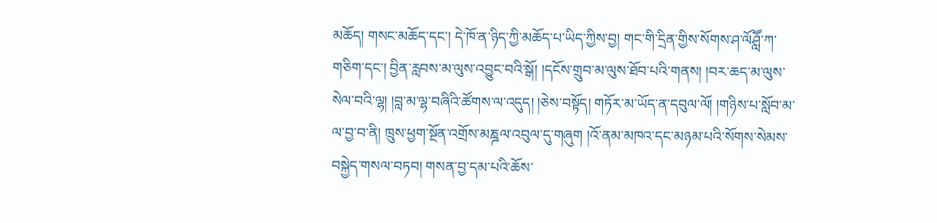མཆོད། གསང་མཆོད་དང་། དེ་ཁོ་ན་ཉིད་ཀྱི་མཆོད་པ་ཡིད་ཀྱིས་བྱ། གང་གི་དྲིན་གྱིས་སོགས་ཤ་ལོཤླཽ་ཀ་གཅིག་དང་། བྱིན་རླབས་མ་ལུས་འབྱུང་བའི་སྒོ། །དངོས་གྲུབ་མ་ལུས་ཐོབ་པའི་གནས། །བར་ཆད་མ་ལུས་སེལ་བའི་ལྷ། །བླ་མ་ལྷ་བཞིའི་ཚོགས་ལ་འདུད། །ཅེས་བསྟོད། གཏོར་མ་ཡོད་ན་དབུལ་ལོ། །གཉིས་པ་སློབ་མ་ལ་བྱ་བ་ནི། ཁྲུས་ཕྱག་སྔོན་འགྲོས་མཎྜལ་འབུལ་དུ་གཞུག །འོ་ནམ་མཁའ་དང་མཉམ་པའི་སོགས་སེམས་བསྐྱེད་གསལ་བཏབ། གསན་བྱ་དམ་པའི་ཆོས་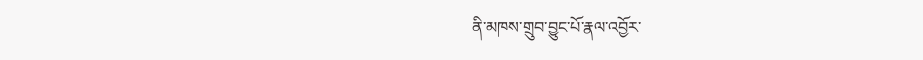ནི་མཁས་གྲུབ་བྱུང་པོ་རྣལ་འབྱོར་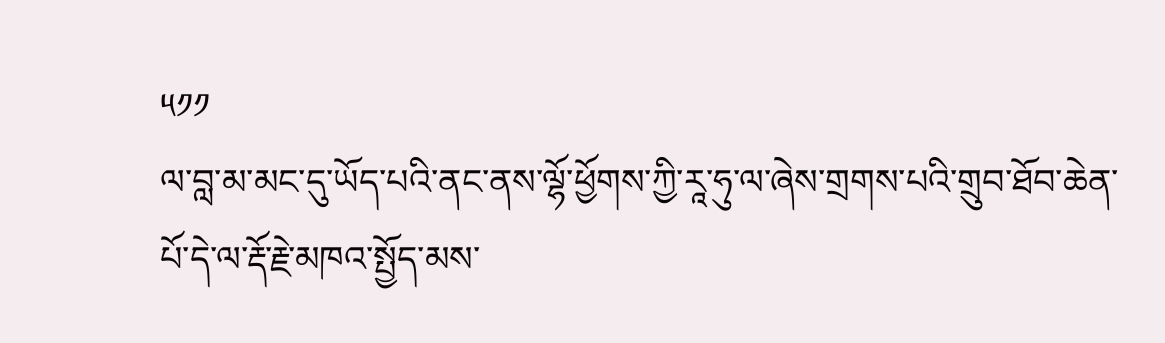༥༡༡
ལ་བླ་མ་མང་དུ་ཡོད་པའི་ནང་ནས་ལྷོ་ཕྱོགས་ཀྱི་རཱ་ཧུ་ལ་ཞེས་གྲགས་པའི་གྲུབ་ཐོབ་ཆེན་པོ་དེ་ལ་རྡོ་རྗེ་མཁའ་སྤྱོད་མས་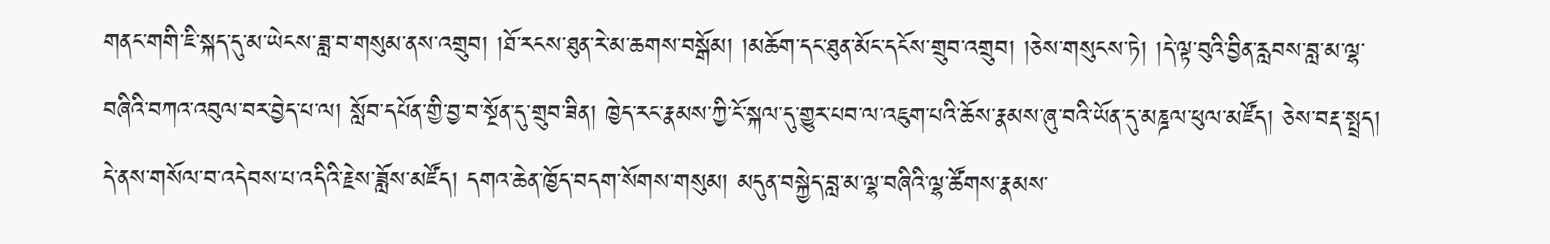གནང་གགི་ཇི་སྐད་དུ་མ་ཡེངས་ཟླ་བ་གསུམ་ནས་འགྲུབ། །ཐོ་རངས་ཐུན་རེ་མ་ཆགས་བསྒོམ། །མཆོག་དང་ཐུན་མོང་དངོས་གྲུབ་འགྲུབ། །ཅེས་གསུངས་ཏེ། །དེ་ལྟ་བུའི་བྱིན་རླབས་བླ་མ་ལྷ་བཞིའི་བཀའ་འབུལ་བར་བྱེད་པ་ལ། སློབ་དཔོན་གྱི་བྱ་བ་སྔོན་དུ་གྲུབ་ཟིན། ཁྱེད་རང་རྣམས་ཀྱི་ངོ་སྐལ་དུ་གྱུར་པབ་ལ་འཇུག་པའི་ཆོས་རྣམས་ཞུ་བའི་ཡོན་དུ་མཎྜལ་ཕུལ་མཛོད། ཅེས་བརྡ་སྤྲད། དེ་ནས་གསོལ་བ་འདེབས་པ་འདིའི་རྗེས་ཟློས་མཛོད། དགའ་ཆེན་ཁྱོད་བདག་སོགས་གསུམ། མདུན་བསྐྱེད་བླ་མ་ལྷ་བཞིའི་ལྷ་ཚོགས་རྣམས་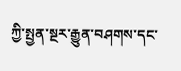ཀྱི་སྤྱན་སྔར་རྒྱུན་བཤགས་དང་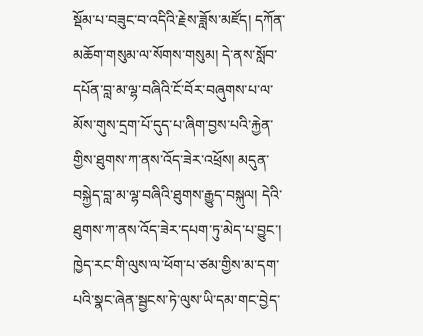སྡོམ་པ་བཟུང་བ་འདིའི་རྗེས་ཟློས་མཛོད། དཀོན་མཆོག་གསུམ་ལ་སོགས་གསུམ། དེ་ནས་སློབ་དཔོན་བླ་མ་ལྷ་བཞིའི་ངོ་བོར་བཞུགས་པ་ལ་མོས་གུས་དྲག་པོ་དུད་པ་ཞིག་བྱས་པའི་རྐྱེན་གྱིས་ཐུགས་ཀ་ནས་འོད་ཟེར་འཕྲོས། མདུན་བསྐྱེད་བླ་མ་ལྷ་བཞིའི་ཐུགས་རྒྱུད་བསྐུལ། དེའི་ཐུགས་ཀ་ནས་འོད་ཟེར་དཔག་ཏུ་མེད་པ་བྱུང་། ཁྱེད་རང་གི་ལུས་ལ་ཕོག་པ་ཙམ་གྱིས་མ་དག་པའི་སྣང་ཞེན་སྦྱངས་ཏེ་ལུས་ཡི་དམ་གང་བྱེད་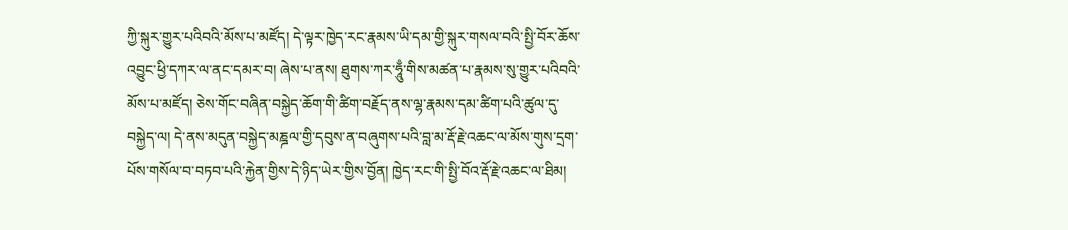ཀྱི་སྐུར་གྱུར་པའིབའི་མོས་པ་མཛོད། དེ་ལྟར་ཁྱེད་རང་རྣམས་ཡི་དམ་གྱི་སྐུར་གསལ་བའི་སྤྱི་བོར་ཆོས་འབྱུང་ཕྱི་དཀར་ལ་ནང་དམར་བ། ཞེས་པ་ནས། ཐུགས་ཀར་ཧཱུྃ་གིས་མཚན་པ་རྣམས་སུ་གྱུར་པའིབའི་མོས་པ་མཛོད། ཅེས་གོང་བཞིན་བསྐྱེད་ཆོག་གི་ཚིག་བརྗོད་ནས་ལྷ་རྣམས་དམ་ཚིག་པའི་ཚུལ་དུ་བསྐྱེད་ལ། དེ་ནས་མདུན་བསྐྱེད་མཎྜལ་གྱི་དབུས་ན་བཞུགས་པའི་བླ་མ་རྡོ་རྗེ་འཆང་ལ་མོས་གུས་དྲག་པོས་གསོལ་བ་བཏབ་པའི་རྐྱེན་གྱིས་དེ་ཉིད་ཡེར་གྱིས་བྱོན། ཁྱེད་རང་གི་སྤྱི་བོའ་རྡོ་རྗེ་འཆང་ལ་ཐིམ།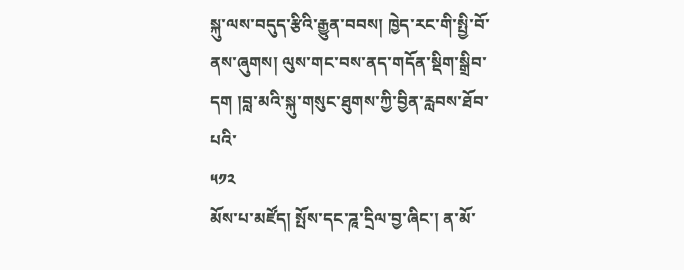སྐུ་ལས་བདུད་རྩིའི་རྒྱུན་བབས། ཁྱེད་རང་གི་སྤྱི་བོ་ནས་ཞུགས། ལུས་གང་བས་ནད་གདོན་སྡིག་སྒྲིབ་དག །བླ་མའི་སྐུ་གསུང་ཐུགས་ཀྱི་བྱིན་རླབས་ཐོབ་པའི་
༥༡༢
མོས་པ་མཛོད། སྤོས་དང་ཌཱ་དྲིལ་བྱ་ཞིང་། ན་མོ་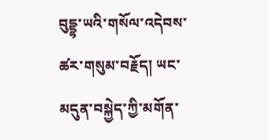བུདྡྷ་ཡའི་གསོལ་འདེབས་ཚར་གསུམ་བརྗོད། ཡང་མདུན་བསྐྱེད་ཀྱི་མགོན་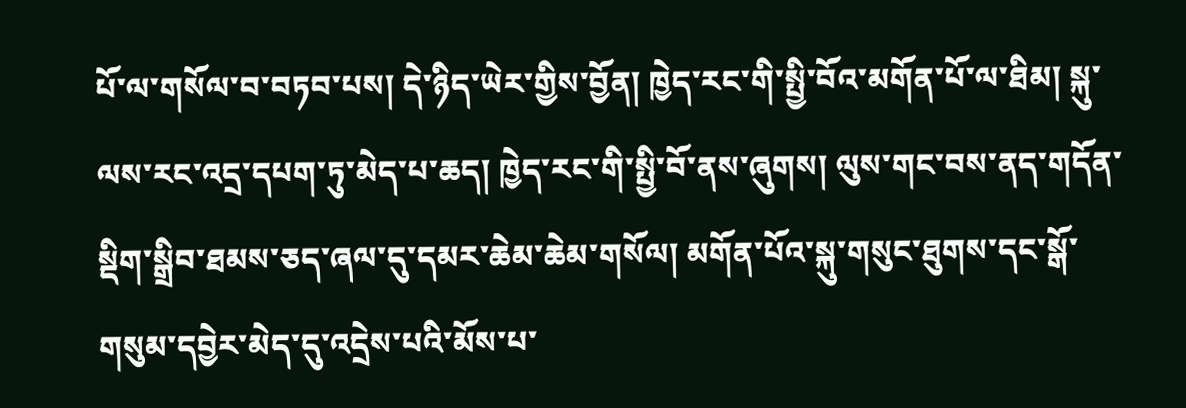པོ་ལ་གསོལ་བ་བཏབ་པས། དེ་ཉིད་ཡེར་གྱིས་བྱོན། ཁྱེད་རང་གི་སྤྱི་བོའ་མགོན་པོ་ལ་ཐིམ། སྐུ་ལས་རང་འདྲ་དཔག་ཏུ་མེད་པ་ཆད། ཁྱེད་རང་གི་སྤྱི་བོ་ནས་ཞུགས། ལུས་གང་བས་ནད་གདོན་སྡིག་སྒྲིབ་ཐམས་ཅད་ཞལ་དུ་དམར་ཆེམ་ཆེམ་གསོལ། མགོན་པོའ་སྐུ་གསུང་ཐུགས་དང་སྒོ་གསུམ་དབྱེར་མེད་དུ་འདྲེས་པའི་མོས་པ་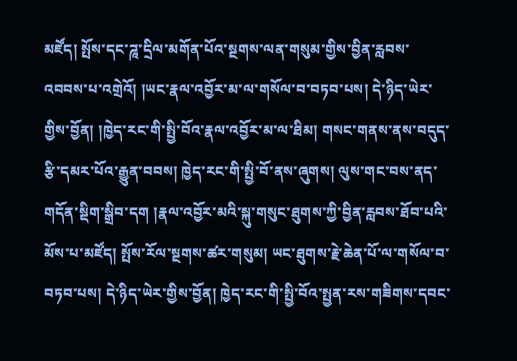མཛོད། སྤོས་དང་ཌཱ་དྲིལ་མགོན་པོའ་སྔགས་ལན་གསུམ་གྱིས་བྱིན་རླབས་འབབས་པ་འགྲེའོ། །ཡང་རྣལ་འབྱོར་མ་ལ་གསོལ་བ་བཏབ་པས། དེ་ཉིད་ཡེར་གྱིས་བྱོན། །ཁྱེད་རང་གི་སྤྱི་བོའ་རྣལ་འབྱོར་མ་ལ་ཐིམ། གསང་གནས་ནས་བདུད་རྩི་དམར་པོའ་རྒྱུན་བབས། ཁྱེད་རང་གི་སྤྱི་བོ་ནས་ཞུགས། ལུས་གང་བས་ནད་གདོན་སྡིག་སྒྲིབ་དག །རྣལ་འབྱོར་མའི་སྐུ་གསུང་ཐུགས་ཀྱི་བྱིན་རླབས་ཐོབ་པའི་མོས་པ་མཛོད། སྤོས་རོལ་སྔགས་ཚར་གསུམ། ཡང་ཐུགས་རྗེ་ཆེན་པོ་ལ་གསོལ་བ་བཏབ་པས། དེ་ཉིད་ཡེར་གྱིས་བྱོན། ཁྱེད་རང་གི་སྤྱི་བོའ་སྤྱན་རས་གཟིགས་དབང་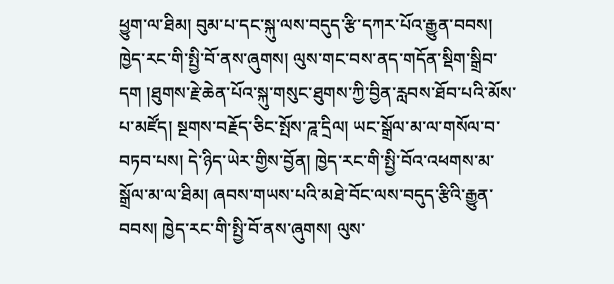ཕྱུག་ལ་ཐིམ། བུམ་པ་དང་སྐུ་ལས་བདུད་རྩི་དཀར་པོའ་རྒྱུན་བབས། ཁྱེད་རང་གི་སྤྱི་བོ་ནས་ཞུགས། ལུས་གང་བས་ནད་གདོན་སྡིག་སྒྲིབ་དག །ཐུགས་རྗེ་ཆེན་པོའ་སྐུ་གསུང་ཐུགས་ཀྱི་བྱིན་རླབས་ཐོབ་པའི་མོས་པ་མཛོད། སྔགས་བརྗོད་ཅིང་སྤོས་ཌཱ་དྲིལ། ཡང་སྒྲོལ་མ་ལ་གསོལ་བ་བཏབ་པས། དེ་ཉིད་ཡེར་གྱིས་བྱོན། ཁྱེད་རང་གི་སྤྱི་བོའ་འཕགས་མ་སྒྲོལ་མ་ལ་ཐིམ། ཞབས་གཡས་པའི་མཐེ་བོང་ལས་བདུད་རྩིའི་རྒྱུན་བབས། ཁྱེད་རང་གི་སྤྱི་བོ་ནས་ཞུགས། ལུས་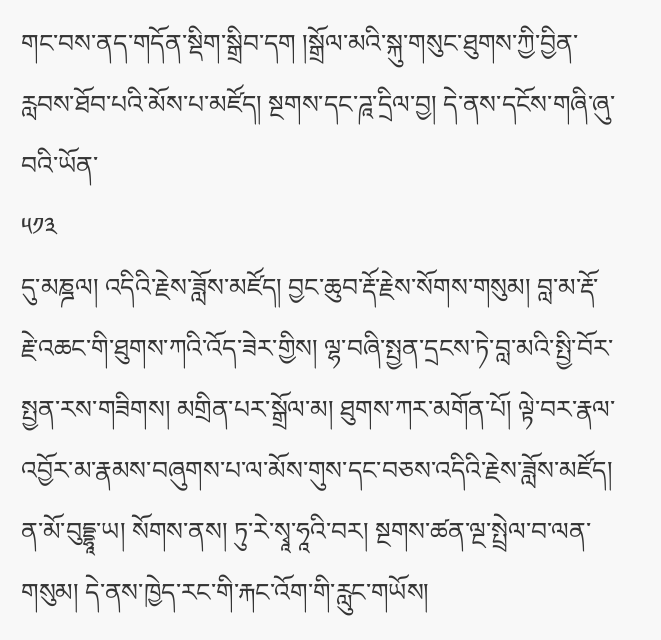གང་བས་ནད་གདོན་སྡིག་སྒྲིབ་དག །སྒྲོལ་མའི་སྐུ་གསུང་ཐུགས་ཀྱི་བྱིན་རླབས་ཐོབ་པའི་མོས་པ་མཛོད། སྔགས་དང་ཌཱ་དྲིལ་བྱ། དེ་ནས་དངོས་གཞི་ཞུ་བའི་ཡོན་
༥༡༣
དུ་མཎྜལ། འདིའི་རྗེས་ཟློས་མཛོད། བྱང་ཆུབ་རྡོ་རྗེས་སོགས་གསུམ། བླ་མ་རྡོ་རྗེ་འཆང་གི་ཐུགས་ཀའི་འོད་ཟེར་གྱིས། ལྷ་བཞི་སྤྱན་དྲངས་ཏེ་བླ་མའི་སྤྱི་བོར་སྤྱན་རས་གཟིགས། མགྲིན་པར་སྒྲོལ་མ། ཐུགས་ཀར་མགོན་པོ། ལྟེ་བར་རྣལ་འབྱོར་མ་རྣམས་བཞུགས་པ་ལ་མོས་གུས་དང་བཅས་འདིའི་རྗེས་ཟློས་མཛོད། ན་མོ་བུདྡྷཱ་ཡ། སོགས་ནས། ཏུ་རེ་སྭཱ་ཧཱའི་བར། སྔགས་ཚན་ལྔ་སྤྲེལ་བ་ལན་གསུམ། དེ་ནས་ཁྱེད་རང་གི་རྐང་འོག་གི་རླུང་གཡོས།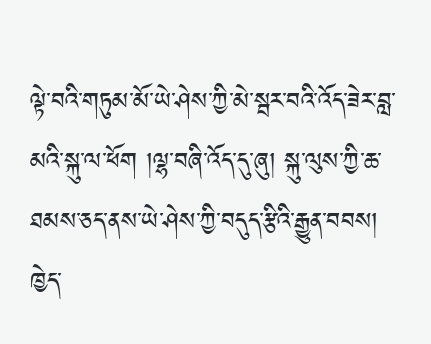ལྟེ་བའི་གཏུམ་མོ་ཡེ་ཤེས་ཀྱི་མེ་སྦར་བའི་འོད་ཟེར་བླ་མའི་སྐུ་ལ་ཕོག །ལྷ་བཞི་འོད་དུ་ཞུ། སྐུ་ལུས་ཀྱི་ཆ་ཐམས་ཅད་ནས་ཡེ་ཤེས་ཀྱི་བདུད་རྩིའི་རྒྱུན་བབས། ཁྱེད་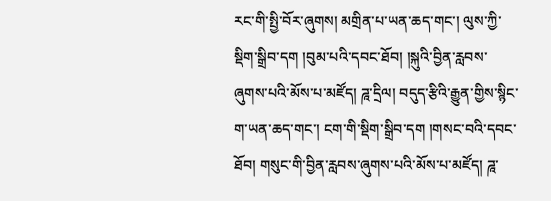རང་གི་སྤྱི་བོར་ཞུགས། མགྲིན་པ་ཡན་ཆད་གང་། ལུས་ཀྱི་སྡིག་སྒྲིབ་དག །བུམ་པའི་དབང་ཐོབ། །སྐུའི་བྱིན་རླབས་ཞུགས་པའི་མོས་པ་མཛོད། ཌཱ་དྲིལ། བདུད་རྩིའི་རྒྱུན་གྱིས་སྙིང་ག་ཡན་ཆད་གང་། ངག་གི་སྡིག་སྒྲིབ་དག །གསང་བའི་དབང་ཐོབ། གསུང་གི་བྱིན་རླབས་ཞུགས་པའི་མོས་པ་མཛོད། ཌཱ་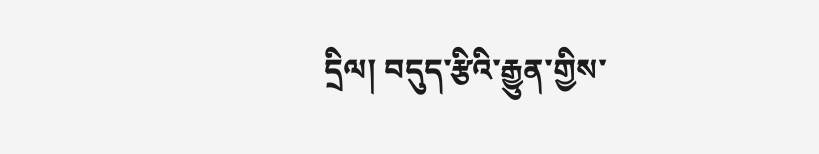དྲིལ། བདུད་རྩིའི་རྒྱུན་གྱིས་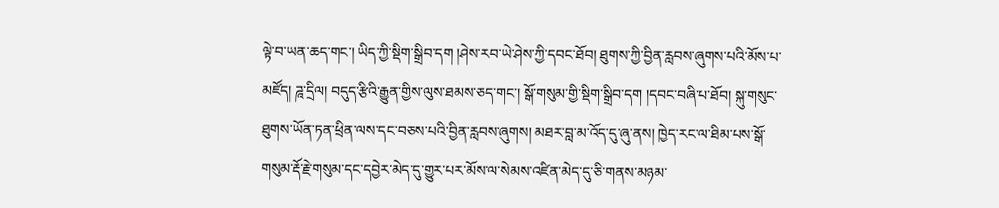ལྟེ་བ་ཡན་ཆད་གང་། ཡིད་ཀྱི་སྡིག་སྒྲིབ་དག །ཤེས་རབ་ཡེ་ཤེས་ཀྱི་དབང་ཐོབ། ཐུགས་ཀྱི་བྱིན་རླབས་ཞུགས་པའི་མོས་པ་མཛོད། ཌཱ་དྲིལ། བདུད་རྩིའི་རྒྱུན་གྱིས་ལུས་ཐམས་ཅད་གང་། སྒོ་གསུམ་གྱི་སྡིག་སྒྲིབ་དག །དབང་བཞི་པ་ཐོབ། སྐུ་གསུང་ཐུགས་ཡོན་ཏན་ཕྲིན་ལས་དང་བཅས་པའི་བྱིན་རླབས་ཞུགས། མཐར་བླ་མ་འོད་དུ་ཞུ་ནས། ཁྱེད་རང་ལ་ཐིམ་པས་སྒོ་གསུམ་རྡོ་རྗེ་གསུམ་དང་དབྱེར་མེད་དུ་གྱུར་པར་མོས་ལ་སེམས་འཛིན་མེད་དུ་ཅི་གནས་མཉམ་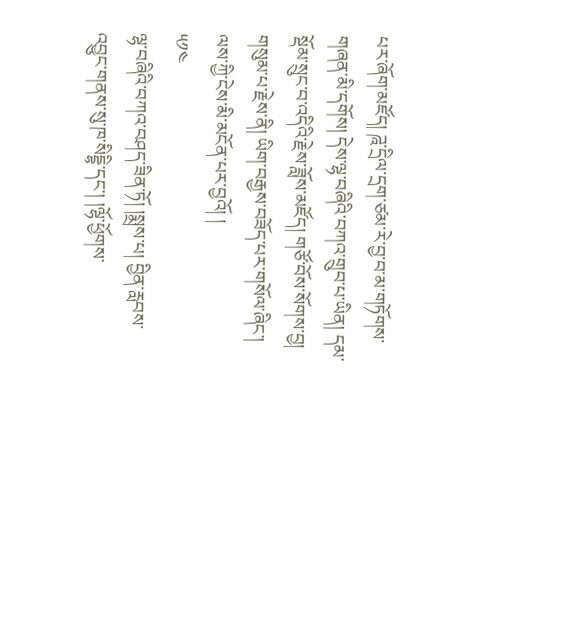པར་ཞོག་མཛོད། ཌཱ་དྲིལ་དྲག་ཙམ་རེ་བྱ་བ་མ་གཏོགས་གཞན་མི་དགོས། དེས་ལྷ་བཞིའི་བཀའ་གྲུབ་པ་ཡིན། དམ་སྡོམ་སྲུང་བ་འདིའི་རྗེས་ཟློས་མཛོད། གཙོ་བོས་སོགས་བྱ། གསུམ་པ་རྗེས་ནི། ཡིག་བརྒྱས་བཟོད་པར་གསོལ་ཞིང་། ལས་ཀྱི་ངེས་མི་མངོན་པར་བྱའོ། །
༥༡༤
ལྷ་བཞིའི་བཀའ་བཤད་ཟིན་ཏོ། །སྨྲས་པ། བྱིན་རླབས་འབྱུང་གནས་སུ་ཁ་སིདྡྷི་དང་། །ལྷོ་ཕྱོགས་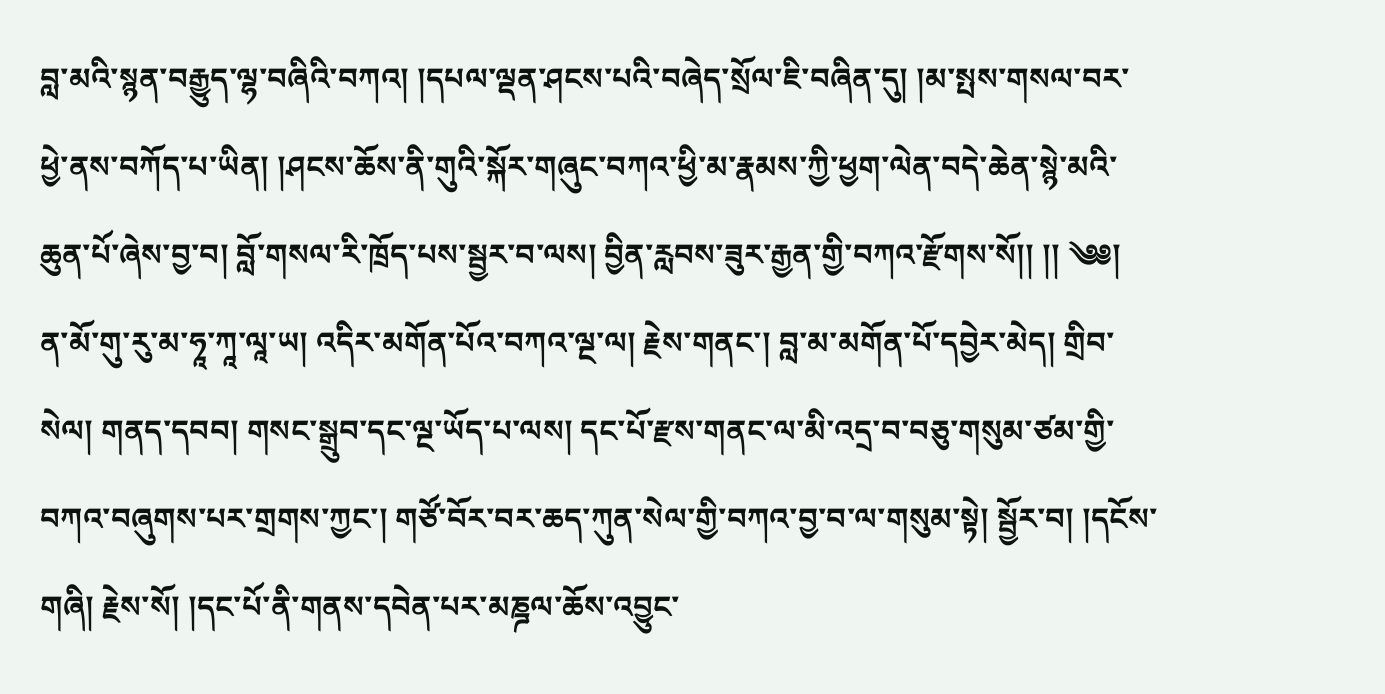བླ་མའི་སྙན་བརྒྱུད་ལྷ་བཞིའི་བཀའ། །དཔལ་ལྡན་ཤངས་པའི་བཞེད་སྲོལ་ཇི་བཞིན་དུ། །མ་སྤས་གསལ་བར་ཕྱེ་ནས་བཀོད་པ་ཡིན། །ཤངས་ཆོས་ནི་གུའི་སྐོར་གཞུང་བཀའ་ཕྱི་མ་རྣམས་ཀྱི་ཕྱག་ལེན་བདེ་ཆེན་སྙེ་མའི་ཆུན་པོ་ཞེས་བྱ་བ། བློ་གསལ་རི་ཁྲོད་པས་སྦྱར་བ་ལས། བྱིན་རླབས་ཟུར་རྒྱན་གྱི་བཀའ་རྫོགས་སོ།། །། ༄༅། ན་མོ་གུ་རུ་མ་ཧཱ་ཀཱ་ལཱ་ཡ། འདིར་མགོན་པོའ་བཀའ་ལྔ་ལ། རྗེས་གནང་། བླ་མ་མགོན་པོ་དབྱེར་མེད། གྲིབ་སེལ། གནད་དབབ། གསང་སྒྲུབ་དང་ལྔ་ཡོད་པ་ལས། དང་པོ་རྫས་གནང་ལ་མི་འདྲ་བ་བཅུ་གསུམ་ཙམ་གྱི་བཀའ་བཞུགས་པར་གྲགས་ཀྱང་། གཙོ་བོར་བར་ཆད་ཀུན་སེལ་གྱི་བཀའ་བྱ་བ་ལ་གསུམ་སྟེ། སྦྱོར་བ། །དངོས་གཞི། རྗེས་སོ། །དང་པོ་ནི་གནས་དབེན་པར་མཎྜལ་ཆོས་འབྱུང་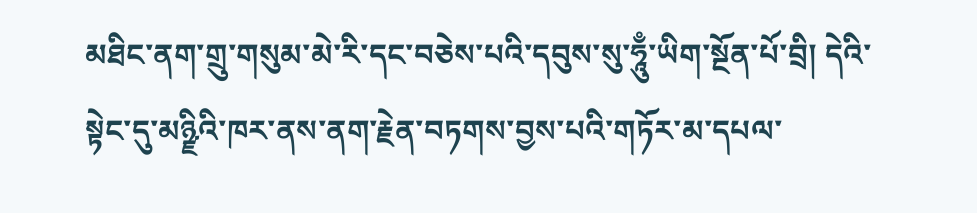མཐིང་ནག་གྲུ་གསུམ་མེ་རི་དང་བཅེས་པའི་དབུས་སུ་ཧཱུྃ་ཡིག་སྔོན་པོ་བྲི། དེའི་སྟེང་དུ་མཉྫིའི་ཁར་ནས་ནག་རྗེན་བཏགས་བྱས་པའི་གཏོར་མ་དཔལ་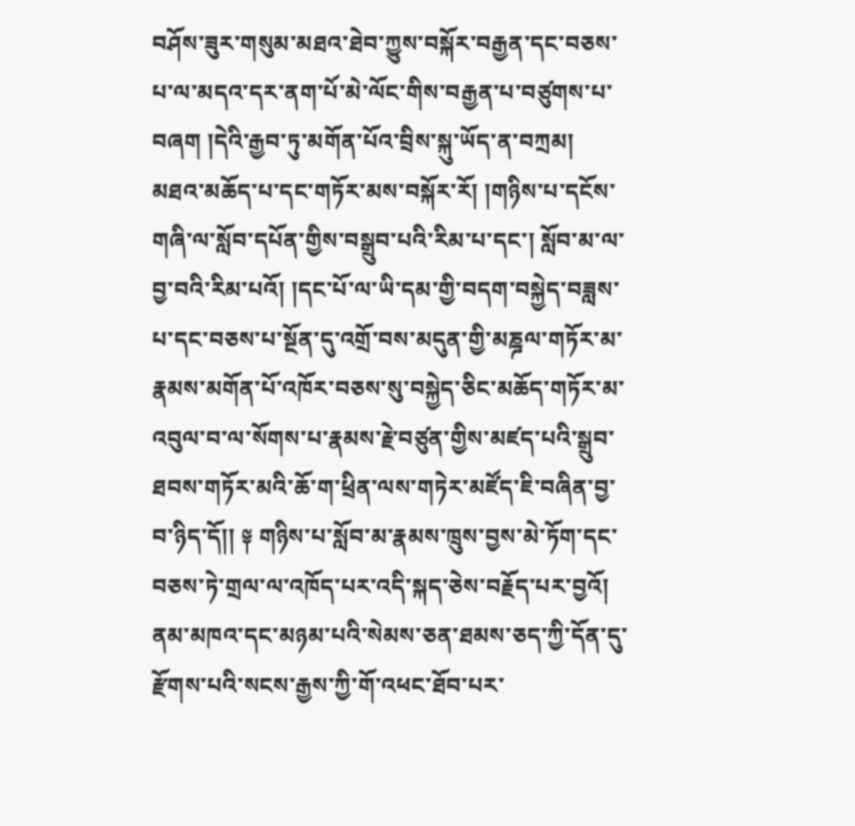བཤོས་ཟུར་གསུམ་མཐའ་ཐེབ་ཀྱུས་བསྐོར་བརྒྱན་དང་བཅས་པ་ལ་མདའ་དར་ནག་པོ་མེ་ལོང་གིས་བརྒྱན་པ་བཙུགས་པ་བཞག །དེའི་རྒྱབ་ཏུ་མགོན་པོའ་བྲིས་སྐུ་ཡོད་ན་བཀྲམ། མཐའ་མཆོད་པ་དང་གཏོར་མས་བསྐོར་རོ། །གཉིས་པ་དངོས་གཞི་ལ་སློབ་དཔོན་གྱིས་བསྒྲུབ་པའི་རིམ་པ་དང་། སློབ་མ་ལ་བྱ་བའི་རིམ་པའོ། །དང་པོ་ལ་ཡི་དམ་གྱི་བདག་བསྐྱེད་བཟླས་པ་དང་བཅས་པ་སྔོན་དུ་འགྲོ་བས་མདུན་གྱི་མཎྜལ་གཏོར་མ་རྣམས་མགོན་པོ་འཁོར་བཅས་སུ་བསྐྱེད་ཅིང་མཆོད་གཏོར་མ་འབུལ་བ་ལ་སོགས་པ་རྣམས་རྗེ་བཙུན་གྱིས་མཛད་པའི་སྒྲུབ་ཐབས་གཏོར་མའི་ཆོ་ག་ཕྲིན་ལས་གཏེར་མཛོད་ཇི་བཞིན་བྱ་བ་ཉིད་དོ།། ༈ གཉིས་པ་སློབ་མ་རྣམས་ཁྲུས་བྱས་མེ་ཏོག་དང་བཅས་ཏེ་གྲལ་ལ་འཁོད་པར་འདི་སྐད་ཅེས་བརྗོད་པར་བྱའོ། ནམ་མཁའ་དང་མཉམ་པའི་སེམས་ཅན་ཐམས་ཅད་ཀྱི་དོན་དུ་རྫོགས་པའི་སངས་རྒྱས་ཀྱི་གོ་འཕང་ཐོབ་པར་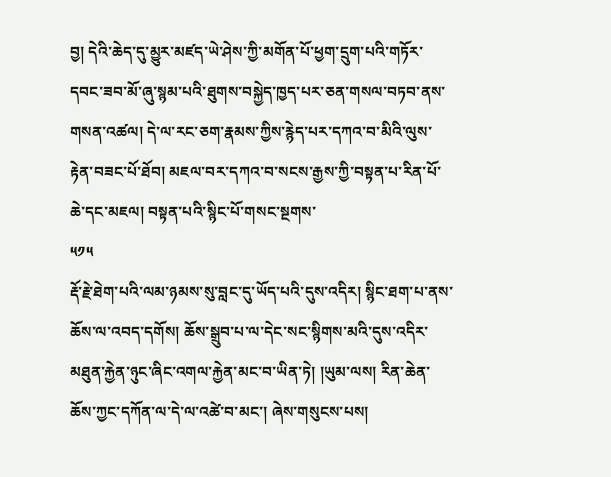བྱ། དེའི་ཆེད་དུ་མྱུར་མཛད་ཡེ་ཤེས་ཀྱི་མགོན་པོ་ཕྱག་དྲུག་པའི་གཏོར་དབང་ཟབ་མོ་ཞུ་སྙམ་པའི་ཐུགས་བསྐྱེད་ཁྱད་པར་ཅན་གསལ་བཏབ་ནས་གསན་འཚལ། དེ་ལ་རང་ཅག་རྣམས་ཀྱིས་རྙེད་པར་དཀའ་བ་མིའི་ལུས་རྟེན་བཟང་པོ་ཐོབ། མཇལ་བར་དཀའ་བ་སངས་རྒྱས་ཀྱི་བསྟན་པ་རིན་པོ་ཆེ་དང་མཇལ། བསྟན་པའི་སྙིང་པོ་གསང་སྔགས་
༥༡༥
རྡོ་རྗེ་ཐེག་པའི་ལམ་ཉམས་སུ་བླང་དུ་ཡོད་པའི་དུས་འདིར། སྙིང་ཐག་པ་ནས་ཆོས་ལ་འབད་དགོས། ཆོས་སྒྲུབ་པ་ལ་དེང་སང་སྙིགས་མའི་དུས་འདིར་མཐུན་རྐྱེན་ཉུང་ཞིང་འགལ་རྐྱེན་མང་བ་ཡིན་ཏེ། །ཡུམ་ལས། རིན་ཆེན་ཆོས་ཀྱང་དཀོན་ལ་དེ་ལ་འཚེ་བ་མང་། ཞེས་གསུངས་པས།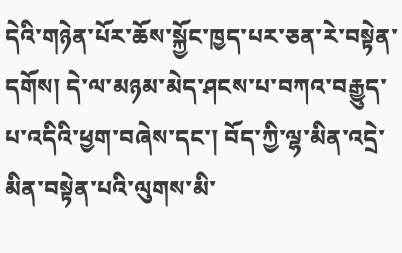དེའི་གཉེན་པོར་ཆོས་སྐྱོང་ཁྱད་པར་ཅན་རེ་བསྟེན་དགོས། དེ་ལ་མཉམ་མེད་ཤངས་པ་བཀའ་བརྒྱུད་པ་འདིའི་ཕྱག་བཞེས་དང་། བོད་ཀྱི་ལྷ་མིན་འདྲེ་མིན་བསྟེན་པའི་ལུགས་མི་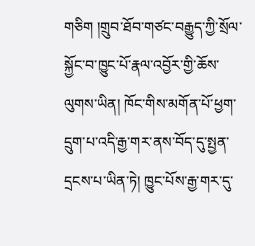གཅིག །གྲུབ་ཐོབ་གཙང་བརྒྱུད་ཀྱི་སྲོལ་སྐྱོང་བ་ཁྱུང་པོ་རྣལ་འབྱོར་གྱི་ཆོས་ལུགས་ཡིན། ཁོང་གིས་མགོན་པོ་ཕྱག་དྲུག་པ་འདི་རྒྱ་གར་ནས་བོད་དུ་སྤྱན་དྲངས་པ་ཡིན་ཏེ། ཁྱུང་པོས་རྒྱ་གར་དུ་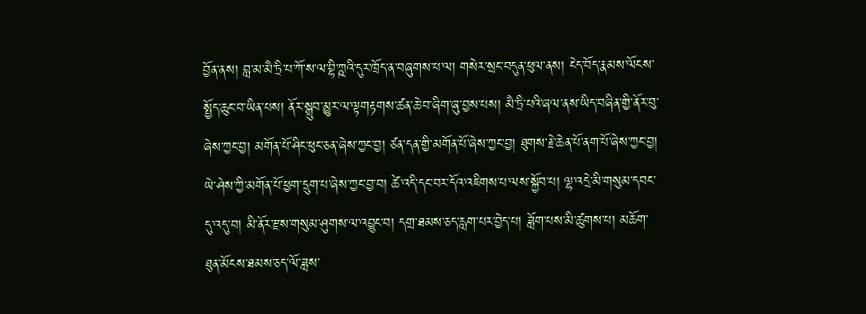བྱོན་ནས། བླ་མ་མཻ་ཏྲི་པ་ཀོ་ས་ལ་བྷི་ཀྵའི་དུར་ཁྲོད་ན་བཞུགས་པ་ལ། གསེར་སྲང་བདུན་ཕུལ་ནས། ངེད་བོད་རྣམས་ལོངས་སྤྱོད་ཆུང་བ་ཡིན་པས། ནོར་སྒྲུབ་མྱུར་ལ་ལྟགརྟགས་ཚན་ཆེ་བ་ཞིག་ཞུ་བྱས་པས། མཻ་ཏྲི་པའི་ཞལ་ནས་ཡིད་བཞིན་གྱི་ནོར་བུ་ཞེས་ཀྱང་བྱ། མགོན་པོ་ཤིང་ཕུང་ཅན་ཞེས་ཀྱང་བྱ། ཙན་དན་གྱི་མགོན་པོ་ཞེས་ཀྱང་བྱ། ཐུགས་རྗེ་ཆེན་པོ་ནག་པོ་ཞེས་ཀྱང་བྱ། ཡེ་ཤེས་ཀྱི་མགོན་པོ་ཕྱག་དྲུག་པ་ཞེས་ཀྱང་བྱ་བ། ཚེ་འདི་དང་བར་དོའ་འཇིགས་པ་ལས་སྐྱོབ་པ། ལྷ་འདྲེ་མི་གསུམ་དབང་དུ་འདུ་བ། མི་ནོར་རྫས་གསུམ་ཤུགས་ལ་འབྱུང་བ། དགྲ་ཐམས་ཅད་རླག་པར་བྱེད་པ། ཟློག་པས་མི་ཚུགས་པ། མཆོག་ཐུན་མོངས་ཐམས་ཅད་ལོ་ཟླས་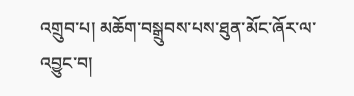འགྲུབ་པ། མཆོག་བསྒྲུབས་པས་ཐུན་མོང་ཞོར་ལ་འབྱུང་བ།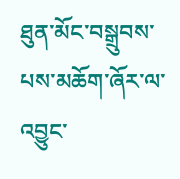ཐུན་མོང་བསྒྲུབས་པས་མཆོག་ཞོར་ལ་འབྱུང་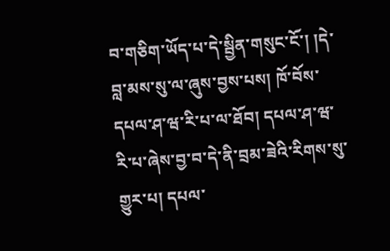བ་གཅིག་ཡོད་པ་དེ་སྦྱིན་གསུང་ངོ་། །དེ་བླ་མས་སུ་ལ་ཞུས་བྱས་པས། ཁོ་བོས་དཔལ་ཤ་ཝ་རི་པ་ལ་ཐོབ། དཔལ་ཤ་ཝ་རི་པ་ཞེས་བྱ་བ་དེ་ནི་བྲམ་ཟེའི་རིགས་སུ་གྱུར་པ། དཔལ་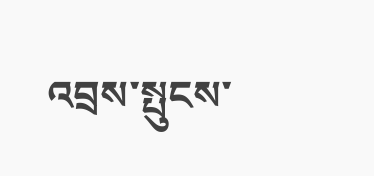འབྲས་སྤུངས་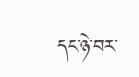དང་ཉེ་བར་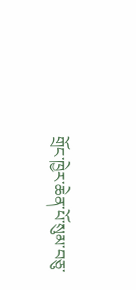གྲོང་ཁྱེར་ཆེན་པོ་སུམ་བཅུ་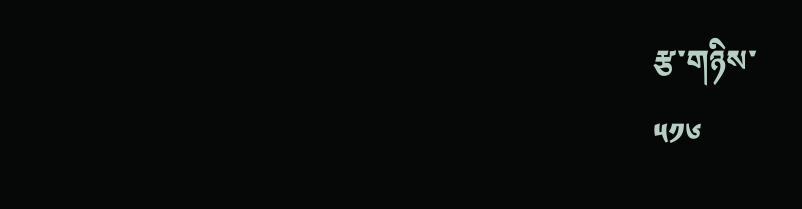རྩ་གཉིས་
༥༡༦